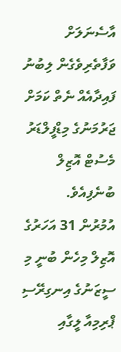އާސެނަލަށް ވަފާތެރިވެގެން ލިބުނު ފައިދާއެއް ނެތް ކަމަށް ޖަރުމަނުގެ މިޑްފީލްޑަރު މެސުޓް އޮޒިލް ބުނެފިއެވެ.
އުމުރުން 31 އަހަރުގެ އޮޒިލް މިހެން ބުނީ މި ސީޒަނުގެ އިނގިރޭސި ޕްރިމިއާ ލީގާއި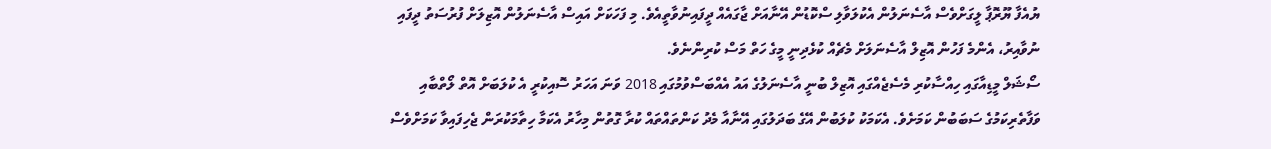ޔުއެފާ ޔޫރޮޕާ ލީގަށްވެސް އާސެނަލުން އެކުލަވާލި ސްކޮޑުން އޭނާއަށް ޖާގައެއް ދީފައިނުވާތީއެވެ. މި ފަހަކަށް އައިސް އާސެނަލުން އޮޒިލަށް ފުރުސަތު ދީފައި ނުވާއިރު، އެންމެ ފަހުން އޮޒިލް އާސެނަލަށް މެޗެއް ކުޅެދިނީ މީގެ ހަތް މަސް ކުރިންނެވެ.
ސޯޝަލް މީޑިއާގައި ހިއްސާކުރި މެސެޖެއްގައި އޮޒިލް ބުނީ އާސެނަލުގެ އައު އެއްބަސްވުމުގައި 2018 ވަނަ އަހަރު ސޮއިކުރީ އެ ކުލަބަށް އޮތް ލޯތްބާއި ވަފާތެރިކަމުގެ ސަބަބުން ކަމަށެވެ. އެކަމަކު ކުލަބުން އޭގެ ބަދަލުގައި އޭނާއާ މެދު ކަންތައްތައް ކުރާ ގޮތުން މިހާރު އެކަމާ ހިތާމަކުރަން ޖެހިފައިވާ ކަމަށްވެސް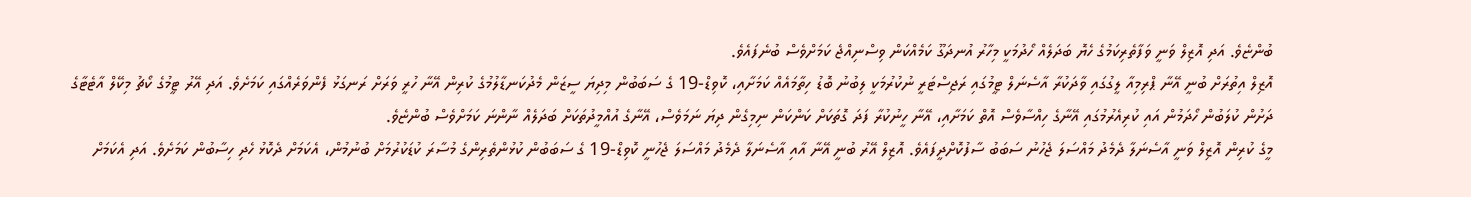ބުންޏެވެ. އަދި އޮޒިލް ވަނީ ވަފާތެރިކަމުގެ ހެޔޮ ބަދަލެއް ހޯދުމަކީ މިހާރު އުނދަގޫ ކަމެއްކަން ވިސްނިއްޖެ ކަމަށްވެސް ބުނެފައެވެ.
އޮޒިލް އިތުރަށް ބުނީ އޭނާ ޕްރިމިއާ ލީގުގައި ވާދަކުރާ އާސެނަލް ޓީމުގައި ރަޖިސްޓަރީ ނުކުރުމަކީ ލިބުނު ބޮޑު ހިތާމައެއް ކަމަށާއި، ކޮވިޑް-19 ގެ ސަބަބުން މިދިޔަ ސީޒަން މެދުކަނޑާލުމުގެ ކުރިން އޭނާ ހުރީ ވަރަށް ރަނގަޅު ފެންވަރެއްގައި ކަމަށެވެ. އަދި އޭރު ޓީމުގެ ކޯޗު މިކޭލް އާޓެޓާގެ ދަށުން ކުލަބުން ހޯދަމުން އައި ކުރިއެރުމުގައި އޭނާގެ ހިއްސާވެސް އޮތް ކަމަށާއި، އޭނާ ހީނުކުރާ ފަދަ ގޮތަކަށް ކަންކަން ނިމިގެން ދިޔަ ނަމަވެސް، އޭނާގެ އުއްމީދުތަކަށް ބަދަލެއް ނާންނަ ކަމަށްވެސް ބުންޏެވެ.
މީގެ ކުރިން އޮޒިލް ވަނީ އާސެނަލާ ދެމެދު މައްސަލަ ޖެހުނު ސަބަބު ސާފުކޮށްދީފައެވެ. އޮޒިލް އޭރު ބުނީ އޭނާ އާއި އާސެނަލާ ދެމެދު މައްސަލަ ޖެހުނީ ކޮވިޑް-19 ގެ ސަބަބުން ކުޅުންތެރިންގެ މުސާރަ ކުޑަކުރުމަށް ބުނުމުން، އެކަމަށް ދެކޮޅު ހެދި ހިސާބުން ކަމަށެވެ. އަދި އެކަމަށް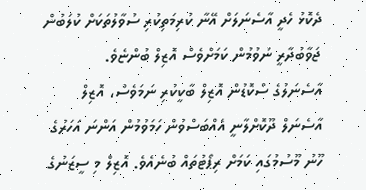ދެކޮޅު ހެދީ އާސެނަލަށް އޭނާ ކުރިމަތިކުރި ސުވާލުތަކަށް ކުލަބުން ޖަވާބުދާރީ ނުވުމުން ކަމަށްވެސް އޮޒިލް ބުންޏެވެ.
އާސެނަލުގެ ސްކޮޑުން އޮޒިލް ބާކީކުރި ނަމަވެސް، އޮޒިލް އާސެނަލް ދޫކޮށްލާނީ އެއްބަސްވުން ހަމަވުމުން އަންނަ އަހަރުގެ ހޫނު މޫސުމުގައި ކަމަށް ރިޕޯޓުތައް ބުނެއެވެ. އޮޒިލް މި ސީޒަނުގެ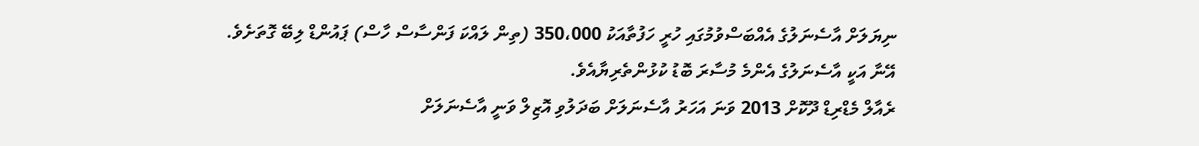ނިޔަލަށް އާސެނަލުގެ އެއްބަސްވުމުގައި ހުރީ ހަފުތާއަކު 350،000 (ތިން ލައްކަ ފަންސާސް ހާސް) ޕައުންޑް ލިބޭ ގޮތަށެވެ. އޭނާ އަކީ އާސެނަލުގެ އެންމެ މުސާރަ ބޮޑު ކުޅުންތެރިޔާއެވެ.
ރެއާލް މެޑްރިޑް ދޫކޮށް 2013 ވަނަ އަހަރު އާސެނަލަށް ބަދަލުވި އޮޒިލް ވަނީ އާސެނަލަށް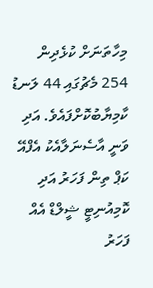މިހާތަނަށް ކުޅެދިން 254 މެޗުގައި 44 ލަނޑު ކާމިޔާބުކޮށްފައެވެ. އަދި ވަނީ އާސެނަލާއެކު އެފްއޭ ކަޕް ތިން ފަހަރު އަދި ކޮމިއުނިޓީ ޝީލްޑް އެއް ފަހަރު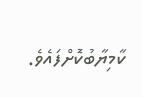ކާމިޔާބުކޮށްފައެވެ.